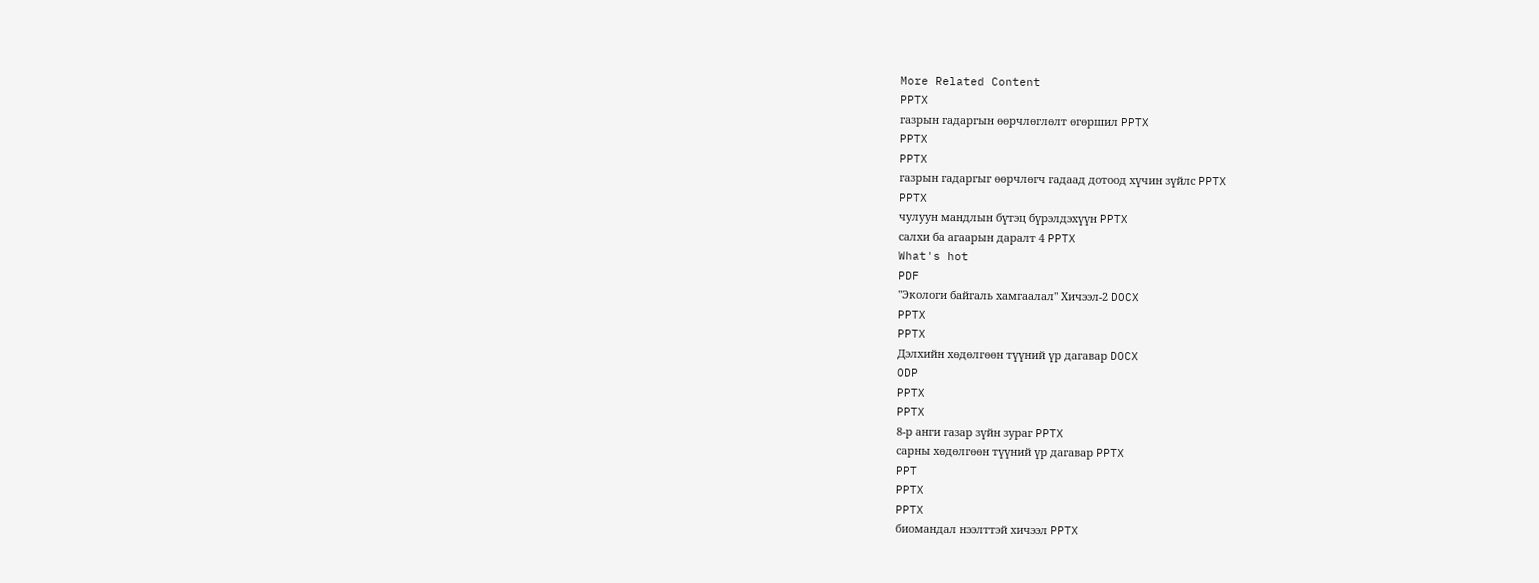More Related Content
PPTX
газрын гадаргын өөрчлөглөлт өгөршил PPTX
PPTX
PPTX
газрын гадаргыг өөрчлөгч гадаад дотоод хүчин зүйлс PPTX
PPTX
чулуун мандлын бүтэц бүрэлдэхүүн PPTX
салхи ба агаарын даралт 4 PPTX
What's hot
PDF
"Экологи байгаль хамгаалал" Хичээл-2 DOCX
PPTX
PPTX
Дэлхийн хөдөлгөөн түүний үр дагавар DOCX
ODP
PPTX
PPTX
8-р анги газар зүйн зураг PPTX
сарны хөдөлгөөн түүний үр дагавар PPTX
PPT
PPTX
PPTX
биомандал нээлттэй хичээл PPTX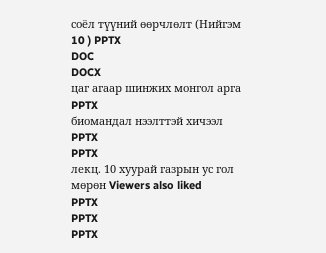соёл түүний өөрчлөлт (Нийгэм 10 ) PPTX
DOC
DOCX
цаг агаар шинжих монгол арга PPTX
биомандал нээлттэй хичээл PPTX
PPTX
лекц. 10 хуурай газрын ус гол мөрөн Viewers also liked
PPTX
PPTX
PPTX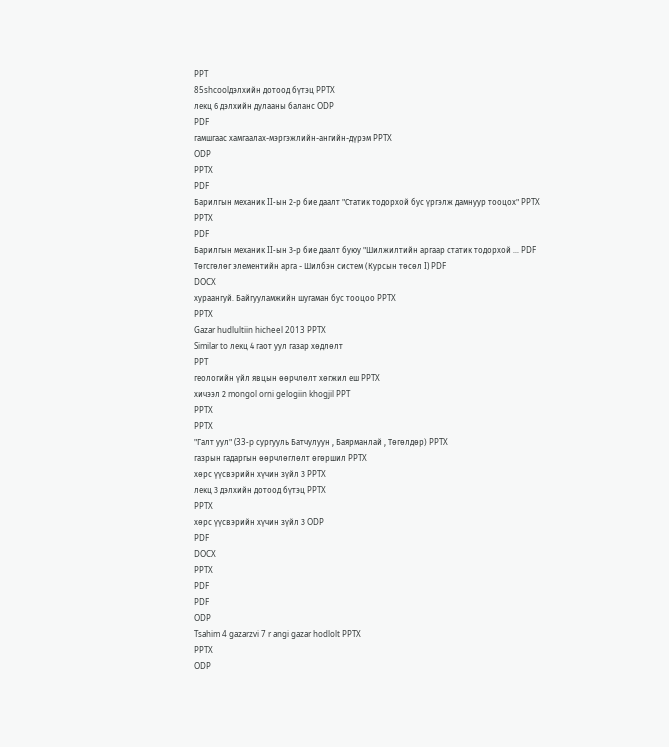PPT
85shcoolдэлхийн дотоод бүтэц PPTX
лекц 6 дэлхийн дулааны баланс ODP
PDF
гамшгаас хамгаалах-мэргэжлийн-ангийн-дүрэм PPTX
ODP
PPTX
PDF
Барилгын механик II-ын 2-р бие даалт "Статик тодорхой бус үргэлж дамнуур тооцох" PPTX
PPTX
PDF
Барилгын механик II-ын 3-р бие даалт буюу "Шилжилтийн аргаар статик тодорхой ... PDF
Төгсгөлөг элементийн арга - Шилбэн систем (Курсын төсөл I) PDF
DOCX
хураангуй. Байгууламжийн шугаман бус тооцоо PPTX
PPTX
Gazar hudlultiin hicheel 2013 PPTX
Similar to лекц 4 гаот уул газар хөдлөлт
PPT
геологийн үйл явцын өөрчлөлт хөгжил еш PPTX
хичээл 2 mongol orni gelogiin khogjil PPT
PPTX
PPTX
"Галт уул" (33-p сургууль Батчулуун , Баярманлай , Төгөлдөр) PPTX
газрын гадаргын өөрчлөглөлт өгөршил PPTX
хөрс үүсвэрийн хүчин зүйл 3 PPTX
лекц 3 дэлхийн дотоод бүтэц PPTX
PPTX
хөрс үүсвэрийн хүчин зүйл 3 ODP
PDF
DOCX
PPTX
PDF
PDF
ODP
Tsahim 4 gazarzvi 7 r angi gazar hodlolt PPTX
PPTX
ODP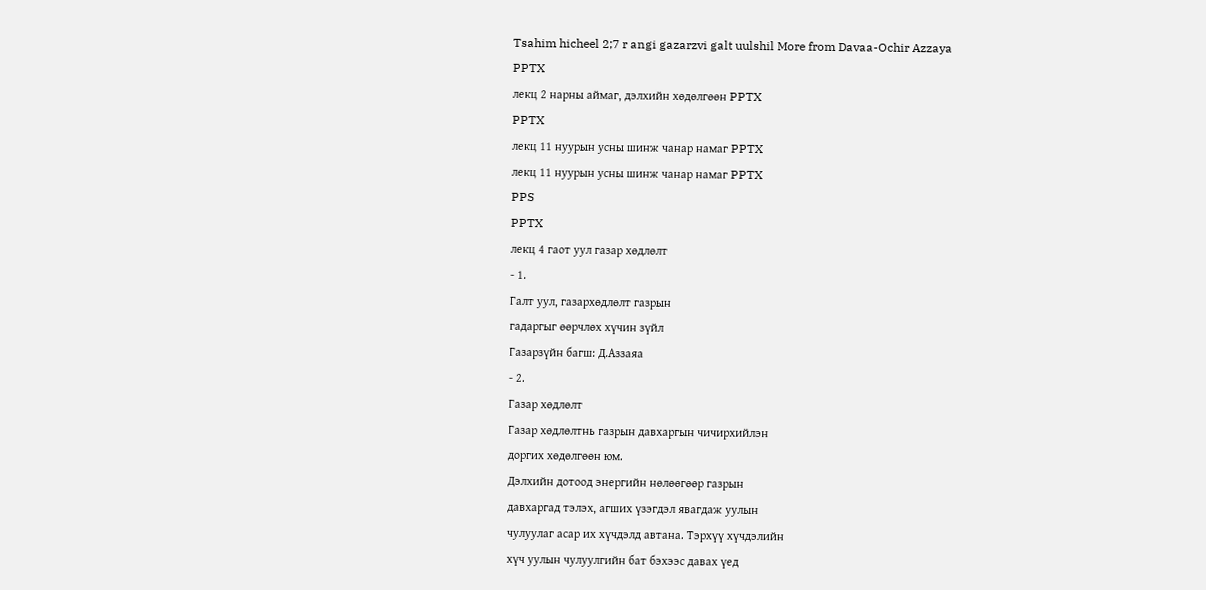Tsahim hicheel 2;7 r angi gazarzvi galt uulshil More from Davaa-Ochir Azzaya
PPTX
лекц 2 нарны аймаг, дэлхийн хөдөлгөөн PPTX
PPTX
лекц 11 нуурын усны шинж чанар намаг PPTX
лекц 11 нуурын усны шинж чанар намаг PPTX
PPS
PPTX
лекц 4 гаот уул газар хөдлөлт
- 1.
Галт уул, газархөдлөлт газрын
гадаргыг өөрчлөх хүчин зүйл
Газарзүйн багш: Д.Аззаяа
- 2.
Газар хөдлөлт
Газар хөдлөлтнь газрын давхаргын чичирхийлэн
доргих хөдөлгөөн юм.
Дэлхийн дотоод энергийн нөлөөгөөр газрын
давхаргад тэлэх, агших үзэгдэл явагдаж уулын
чулуулаг асар их хүчдэлд автана. Тэрхүү хүчдэлийн
хүч уулын чулуулгийн бат бэхээс давах үед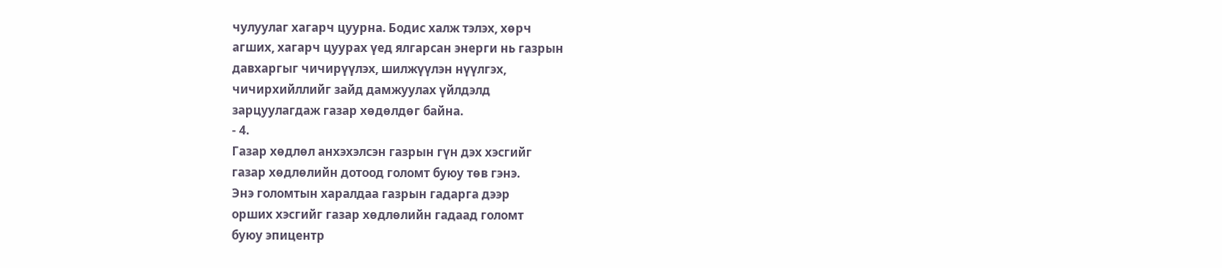чулуулаг хагарч цуурна. Бодис халж тэлэх, хөрч
агших, хагарч цуурах үед ялгарсан энерги нь газрын
давхаргыг чичирүүлэх, шилжүүлэн нүүлгэх,
чичирхийллийг зайд дамжуулах үйлдэлд
зарцуулагдаж газар хөдөлдөг байна.
- 4.
Газар хөдлөл анхэхэлсэн газрын гүн дэх хэсгийг
газар хөдлөлийн дотоод голомт буюу төв гэнэ.
Энэ голомтын харалдаа газрын гадарга дээр
орших хэсгийг газар хөдлөлийн гадаад голомт
буюу эпицентр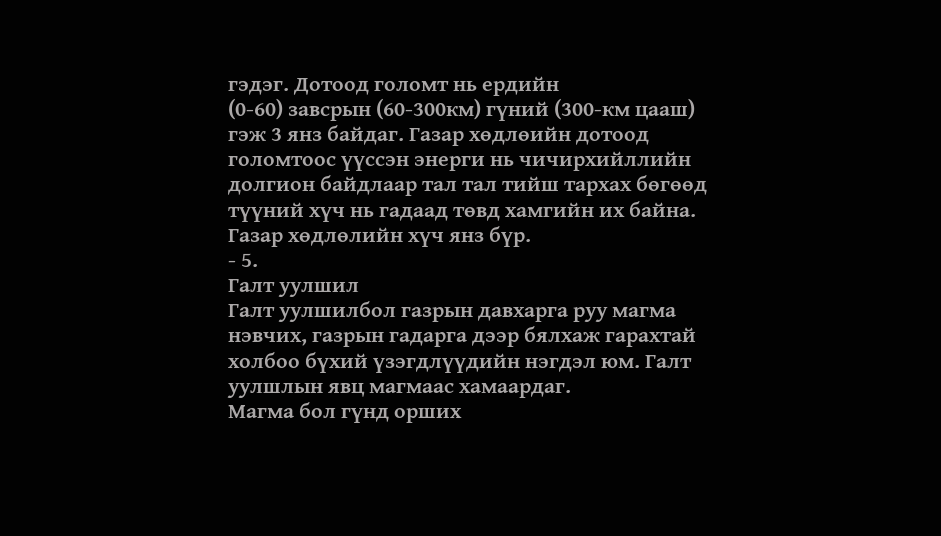гэдэг. Дотоод голомт нь ердийн
(0-60) завсрын (60-300км) гүний (300-км цааш)
гэж 3 янз байдаг. Газар хөдлөийн дотоод
голомтоос үүссэн энерги нь чичирхийллийн
долгион байдлаар тал тал тийш тархах бөгөөд
түүний хүч нь гадаад төвд хамгийн их байна.
Газар хөдлөлийн хүч янз бүр.
- 5.
Галт уулшил
Галт уулшилбол газрын давхарга руу магма
нэвчих, газрын гадарга дээр бялхаж гарахтай
холбоо бүхий үзэгдлүүдийн нэгдэл юм. Галт
уулшлын явц магмаас хамаардаг.
Магма бол гүнд орших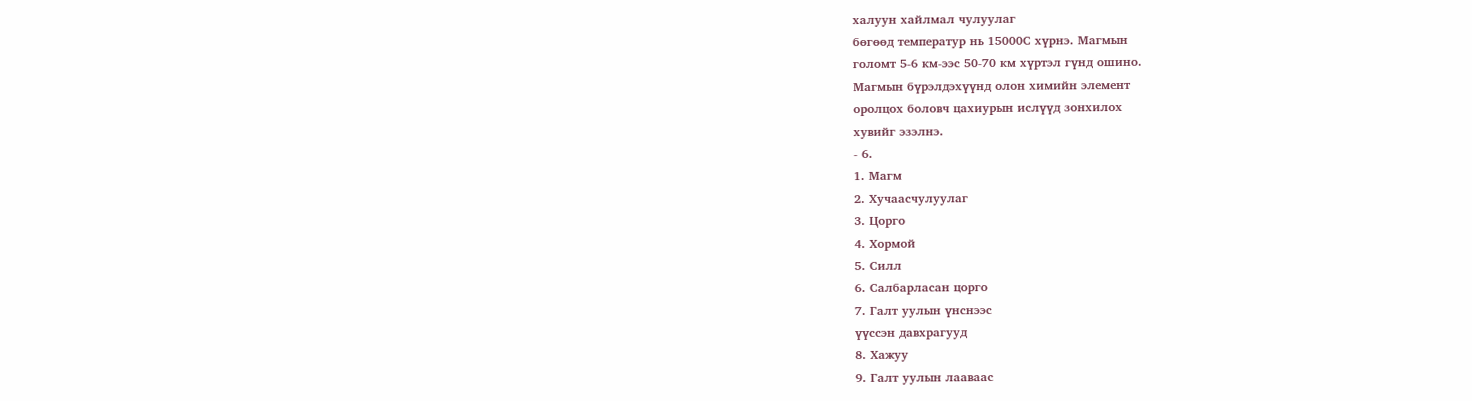халуун хайлмал чулуулаг
бөгөөд температур нь 15000С хүрнэ. Магмын
голомт 5-6 км-ээс 50-70 км хүртэл гүнд ошино.
Магмын бүрэлдэхүүнд олон химийн элемент
оролцох боловч цахиурын ислүүд зонхилох
хувийг эзэлнэ.
- 6.
1. Магм
2. Хучаасчулуулаг
3. Цорго
4. Хормой
5. Силл
6. Салбарласан цорго
7. Галт уулын үнснээс
үүссэн давхрагууд
8. Хажуу
9. Галт уулын лааваас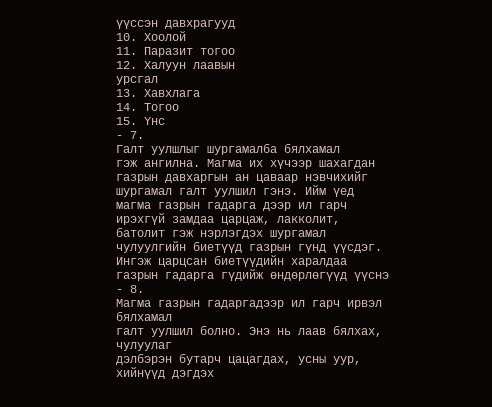үүссэн давхрагууд
10. Хоолой
11. Паразит тогоо
12. Халуун лаавын
урсгал
13. Хавхлага
14. Тогоо
15. Үнс
- 7.
Галт уулшлыг шургамалба бялхамал
гэж ангилна. Магма их хүчээр шахагдан
газрын давхаргын ан цаваар нэвчихийг
шургамал галт уулшил гэнэ. Ийм үед
магма газрын гадарга дээр ил гарч
ирэхгүй замдаа царцаж, лакколит,
батолит гэж нэрлэгдэх шургамал
чулуулгийн биетүүд газрын гүнд үүсдэг.
Ингэж царцсан биетүүдийн харалдаа
газрын гадарга гүдийж өндөрлөгүүд үүснэ
- 8.
Магма газрын гадаргадээр ил гарч ирвэл бялхамал
галт уулшил болно. Энэ нь лаав бялхах, чулуулаг
дэлбэрэн бутарч цацагдах, усны уур, хийнүүд дэгдэх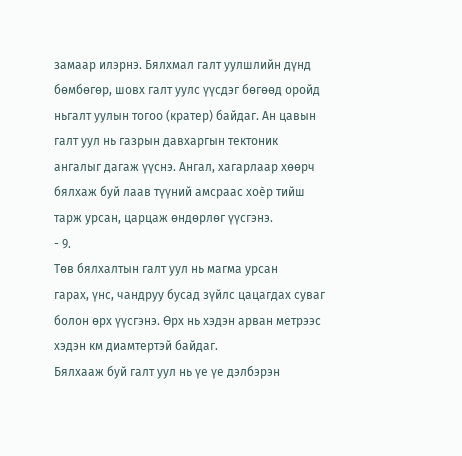замаар илэрнэ. Бялхмал галт уулшлийн дүнд
бөмбөгөр, шовх галт уулс үүсдэг бөгөөд оройд
ньгалт уулын тогоо (кратер) байдаг. Ан цавын
галт уул нь газрын давхаргын тектоник
ангалыг дагаж үүснэ. Ангал, хагарлаар хөөрч
бялхаж буй лаав түүний амсраас хоѐр тийш
тарж урсан, царцаж өндөрлөг үүсгэнэ.
- 9.
Төв бялхалтын галт уул нь магма урсан
гарах, үнс, чандруу бусад зүйлс цацагдах суваг
болон өрх үүсгэнэ. Өрх нь хэдэн арван метрээс
хэдэн км диамтертэй байдаг.
Бялхааж буй галт уул нь үе үе дэлбэрэн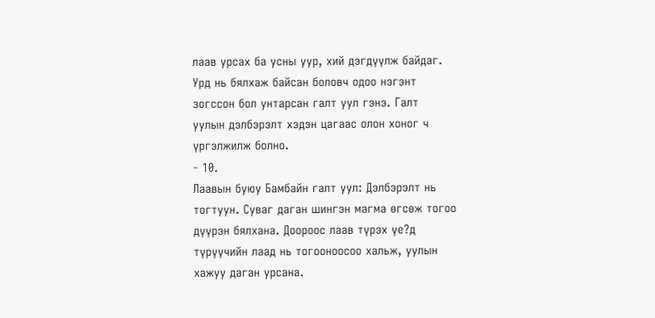лаав урсах ба усны уур, хий дэгдүүлж байдаг.
Урд нь бялхаж байсан боловч одоо нэгэнт
зогссон бол унтарсан галт уул гэнэ. Галт
уулын дэлбэрэлт хэдэн цагаас олон хоног ч
үргэлжилж болно.
- 10.
Лаавын буюу Бамбайн галт уул: Дэлбэрэлт нь
тогтуун. Суваг даган шингэн магма өгсөж тогоо
дүүрэн бялхана. Доороос лаав түрэх үе?д
түрүүчийн лаад нь тогооноосоо хальж, уулын
хажуу даган урсана.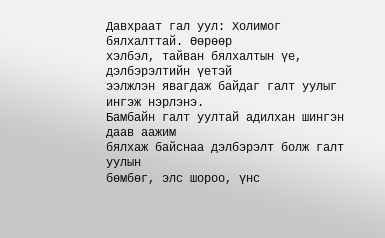Давхраат гал уул: Холимог бялхалттай. Өөрөөр
хэлбэл, тайван бялхалтын үе, дэлбэрэлтийн үетэй
ээлжлэн явагдаж байдаг галт уулыг ингэж нэрлэнэ.
Бамбайн галт уултай адилхан шингэн даав аажим
бялхаж байснаа дэлбэрэлт болж галт уулын
бөмбөг, элс шороо, үнс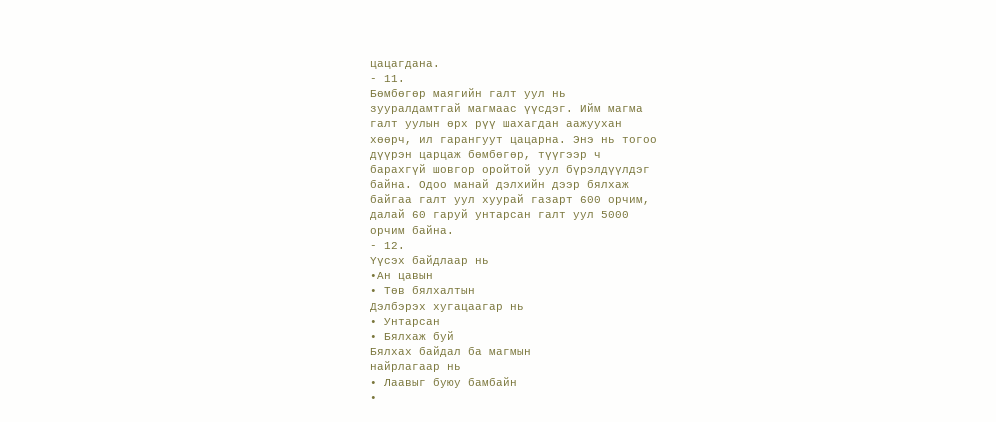цацагдана.
- 11.
Бөмбөгөр маягийн галт уул нь
зууралдамтгай магмаас үүсдэг. Ийм магма
галт уулын өрх рүү шахагдан аажуухан
хөөрч, ил гарангуут цацарна. Энэ нь тогоо
дүүрэн царцаж бөмбөгөр, түүгээр ч
барахгүй шовгор оройтой уул бүрэлдүүлдэг
байна. Одоо манай дэлхийн дээр бялхаж
байгаа галт уул хуурай газарт 600 орчим,
далай 60 гаруй унтарсан галт уул 5000
орчим байна.
- 12.
Үүсэх байдлаар нь
•Ан цавын
• Төв бялхалтын
Дэлбэрэх хугацаагар нь
• Унтарсан
• Бялхаж буй
Бялхах байдал ба магмын
найрлагаар нь
• Лаавыг буюу бамбайн
•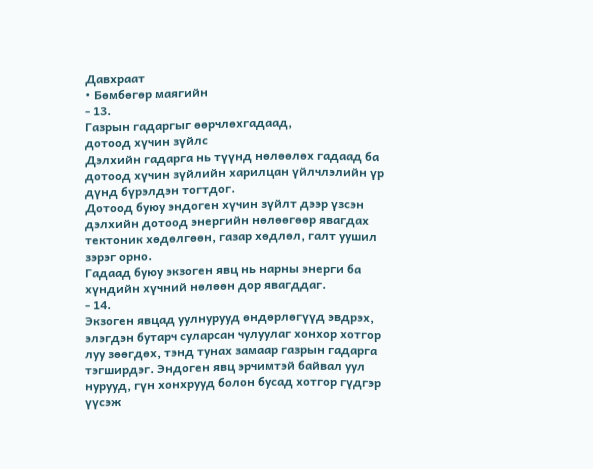Давхраат
• Бөмбөгөр маягийн
- 13.
Газрын гадаргыг өөрчлөхгадаад,
дотоод хүчин зүйлс
Дэлхийн гадарга нь түүнд нөлөөлөх гадаад ба
дотоод хүчин зүйлийн харилцан үйлчлэлийн үр
дүнд бүрэлдэн тогтдог.
Дотоод буюу эндоген хүчин зүйлт дээр үзсэн
дэлхийн дотоод энергийн нөлөөгөөр явагдах
тектоник хөдөлгөөн, газар хөдлөл, галт уушил
зэрэг орно.
Гадаад буюу экзоген явц нь нарны энерги ба
хүндийн хүчний нөлөөн дор явагддаг.
- 14.
Экзоген явцад уулнурууд өндөрлөгүүд эвдрэх,
элэгдэн бутарч суларсан чулуулаг хонхор хотгор
луу зөөгдөх, тэнд тунах замаар газрын гадарга
тэгширдэг. Эндоген явц эрчимтэй байвал уул
нурууд, гүн хонхрууд болон бусад хотгор гүдгэр
үүсэж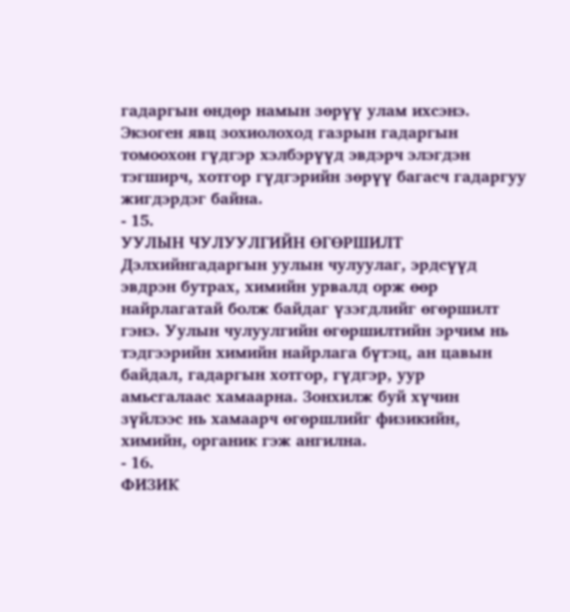гадаргын өндөр намын зөрүү улам ихсэнэ.
Экзоген явц зохиолоход газрын гадаргын
томоохон гүдгэр хэлбэрүүд эвдэрч элэгдэн
тэгширч, хотгор гүдгэрийн зөрүү багасч гадаргуу
жигдэрдэг байна.
- 15.
УУЛЫН ЧУЛУУЛГИЙН ӨГӨРШИЛТ
Дэлхийнгадаргын уулын чулуулаг, эрдсүүд
эвдрэн бутрах, химийн урвалд орж өөр
найрлагатай болж байдаг үзэгдлийг өгөршилт
гэнэ. Уулын чулуулгийн өгөршилтийн эрчим нь
тэдгээрийн химийн найрлага бүтэц, ан цавын
байдал, гадаргын хотгор, гүдгэр, уур
амьсгалаас хамаарна. Зонхилж буй хүчин
зүйлээс нь хамаарч өгөршлийг физикийн,
химийн, органик гэж ангилна.
- 16.
ФИЗИК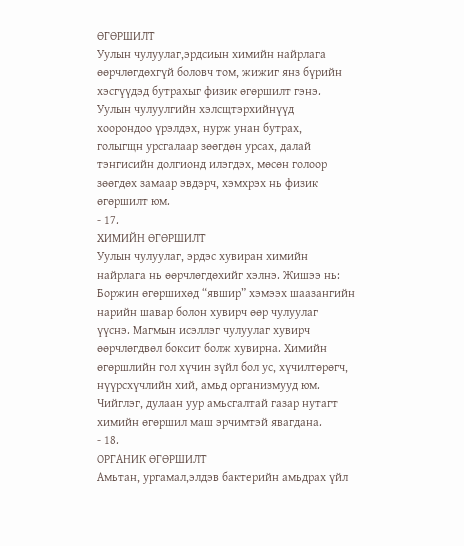ӨГӨРШИЛТ
Уулын чулуулаг,эрдсиын химийн найрлага
өөрчлөгдөхгүй боловч том, жижиг янз бүрийн
хэсгүүдэд бутрахыг физик өгөршилт гэнэ.
Уулын чулуулгийн хэлсщтэрхийнүүд
хоорондоо үрэлдэх, нурж унан бутрах,
голыгщн урсгалаар зөөгдөн урсах, далай
тэнгисийн долгионд илэгдэх, мөсөн голоор
зөөгдөх замаар эвдэрч, хэмхрэх нь физик
өгөршилт юм.
- 17.
ХИМИЙН ӨГӨРШИЛТ
Уулын чулуулаг, эрдэс хувиран химийн
найрлага нь өөрчлөгдөхийг хэлнэ. Жишээ нь:
Боржин өгөршихөд “явшир” хэмээх шаазангийн
нарийн шавар болон хувирч өөр чулуулаг
үүснэ. Магмын исэллэг чулуулаг хувирч
өөрчлөгдвөл боксит болж хувирна. Химийн
өгөршлийн гол хүчин зүйл бол ус, хүчилтөрөгч,
нүүрсхүчлийн хий, амьд организмууд юм.
Чийглэг, дулаан уур амьсгалтай газар нутагт
химийн өгөршил маш эрчимтэй явагдана.
- 18.
ОРГАНИК ӨГӨРШИЛТ
Амьтан, ургамал,элдэв бактерийн амьдрах үйл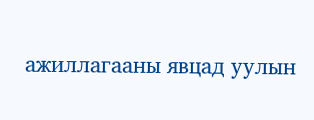ажиллагааны явцад уулын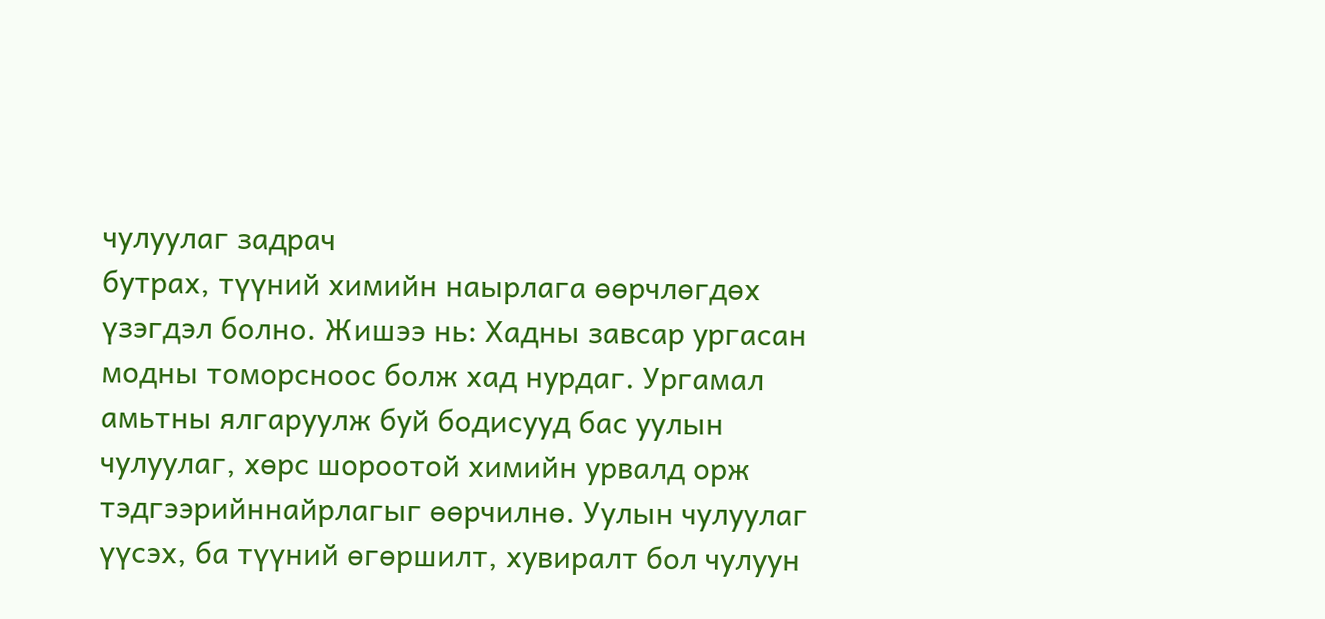чулуулаг задрач
бутрах, түүний химийн наырлага өөрчлөгдөх
үзэгдэл болно. Жишээ нь: Хадны завсар ургасан
модны томорсноос болж хад нурдаг. Ургамал
амьтны ялгаруулж буй бодисууд бас уулын
чулуулаг, хөрс шороотой химийн урвалд орж
тэдгээрийннайрлагыг өөрчилнө. Уулын чулуулаг
үүсэх, ба түүний өгөршилт, хувиралт бол чулуун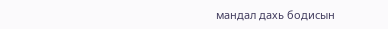мандал дахь бодисын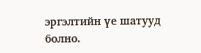эргэлтийн үе шатууд болно.